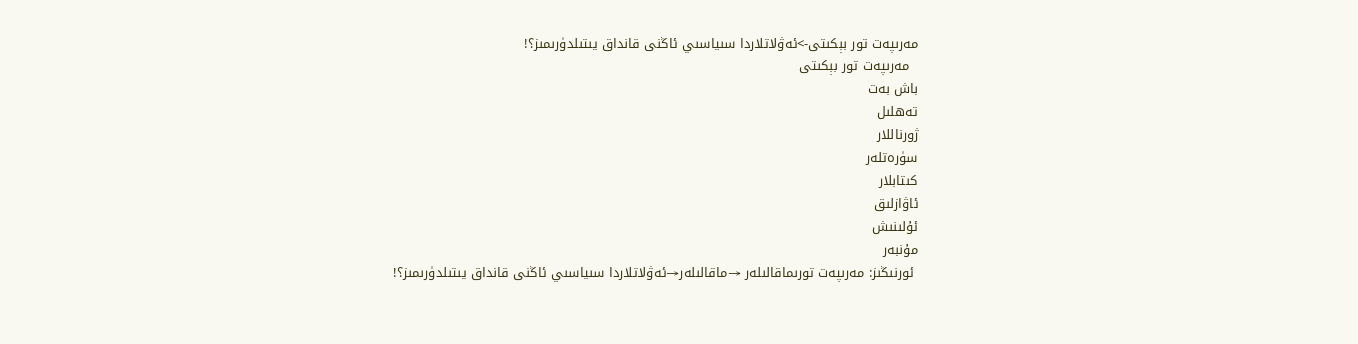مەرىپەت تور بېكىتى->ئەۋلاتلاردا سىياسىي ئاڭنى قانداق يىتىلدۈرىمىز؟!
  مەرىپەت تور بېكىتى
باش بەت
تەھلىل
ژورناللار
سۈرەتلەر
كىتابلار
ئاۋازلىق
ئۇلىنىش
مۇنبەر
 ئورنىڭىز: مەرىپەت تورىماقالىلەر →ماقالىلەر→ئەۋلاتلاردا سىياسىي ئاڭنى قانداق يىتىلدۈرىمىز؟!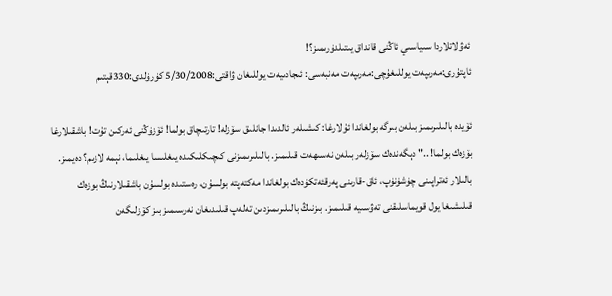ئەۋلاتلاردا سىياسىي ئاڭنى قانداق يىتىلدۈرىمىز؟!
ئاپتۇرى:مەرىپەت يوللىغۇچى:مەرىپەت مەنبەسى: ئىجادىيەت يوللىغان ۋاقتى:5/30/2008 كۈرۈلدى:330قېتىم

ئۆيدە بالىلىرىمىز بىلەن بىرگە بولغاندا ئۇلارغا: كىشىلەر ئالدىدا جانلىق سۆزلە! تارتىچاق بولما! ئۆزۈڭنى ئەركىن تۇت! باشقىلارغا بۆزەك بولما! .." دېگەندەك سۆزلەر بىلەن نەسىھەت قىلىمىز. بالىلىرىمىزنى كىچىكلىكىدە يىغلىسا يىغلىما، نېمە لازىم؟ دەيمىز. بالىلار ئەتراپىنى چۈشۈنۈپ، ئاق-قارىنى پەرقئەتكۈدەك بولغاندا مەكتەپتە بولسۇن، رەستىدە بولسۇن باشقىلارنىڭ بوزەك قىلىشىغا يول قويماسلىقنى تەۋسىيە قىلىمىز. بىزنىڭ بالىلىرىمىزدىن تەلەپ قىلىدىغان نەرسىمىز بىز كۆزلىگەن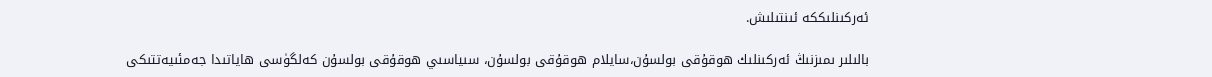ئەركىنلىككە ئىنتىلىش.

بالىلىر ىمىزنىڭ ئەركىنلىك ھوقۇقى بولسۇن،سايلام ھوقۇقى بولسۇن، سىياسىي ھوقۇقى بولسۇن كەلگۈسى ھاياتىدا جەمئىيەتتىكى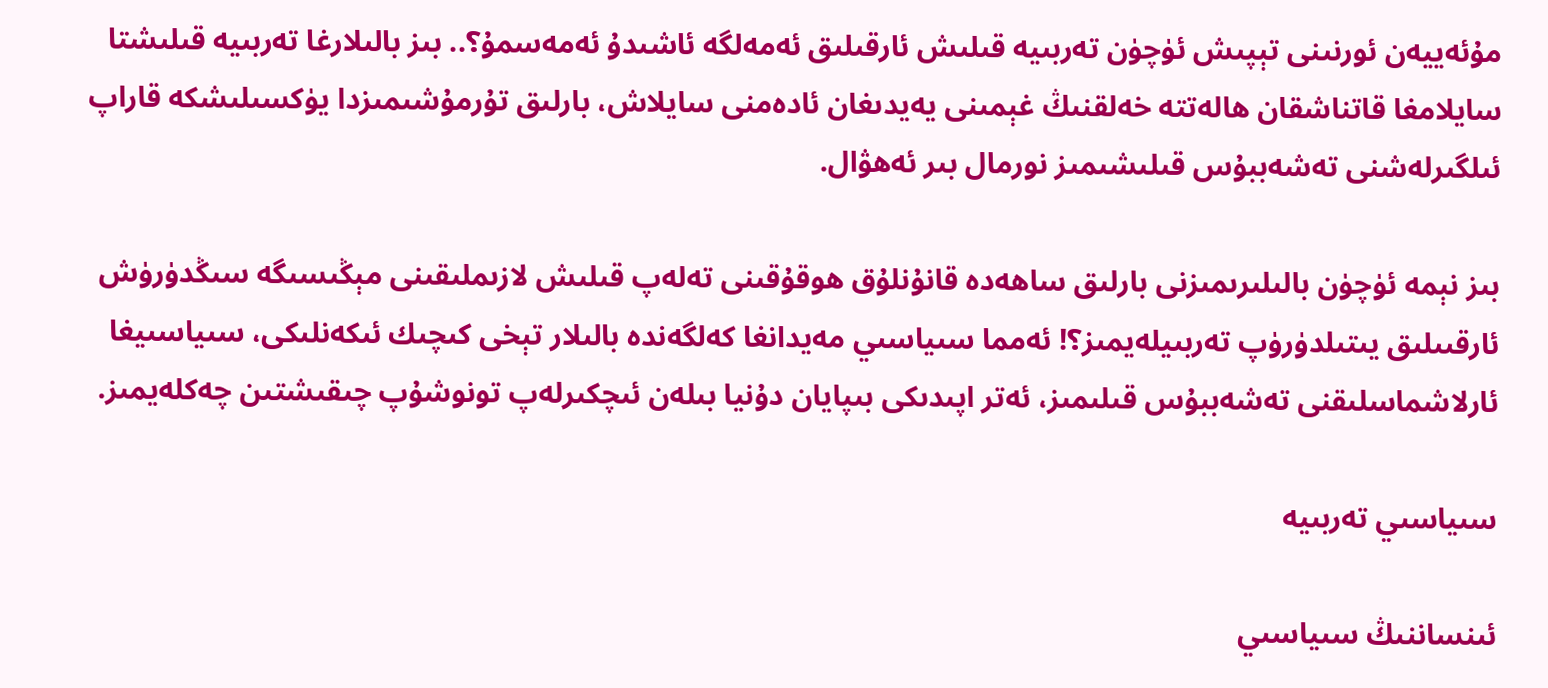مۇئەييەن ئورنىنى تېپىش ئۈچۈن تەربىيە قىلىش ئارقىلىق ئەمەلگە ئاشىدۇ ئەمەسمۇ؟.. بىز بالىلارغا تەربىيە قىلىشتا سايلامغا قاتناشقان ھالەتتە خەلقنىڭ غېمىنى يەيدىغان ئادەمنى سايلاش، بارلىق تۇرمۇشىمىزدا يۈكسىلىشكە قاراپ ئىلگىرلەشنى تەشەببۇس قىلىشىمىز نورمال بىر ئەھۋال.

بىز نېمە ئۈچۈن بالىلىرىمىزنى بارلىق ساھەدە قانۇنلۇق ھوقۇقىنى تەلەپ قىلىش لازىملىقىنى مېڭىسىگە سىڭدۈرۈش ئارقىىلىق يىتىلدۈرۈپ تەربىيلەيمىز؟! ئەمما سىياسىي مەيدانغا كەلگەندە بالىلار تېخى كىچىك ئىكەنلىكى، سىياسىيغا ئارلاشماسلىقنى تەشەببۇس قىلىمىز، ئەتر اپىدىكى بىپايان دۇنيا بىلەن ئىچكىرلەپ تونوشۇپ چىقىشتىن چەكلەيمىز.

سىياسىي تەربىيە

ئىنساننىڭ سىياسىي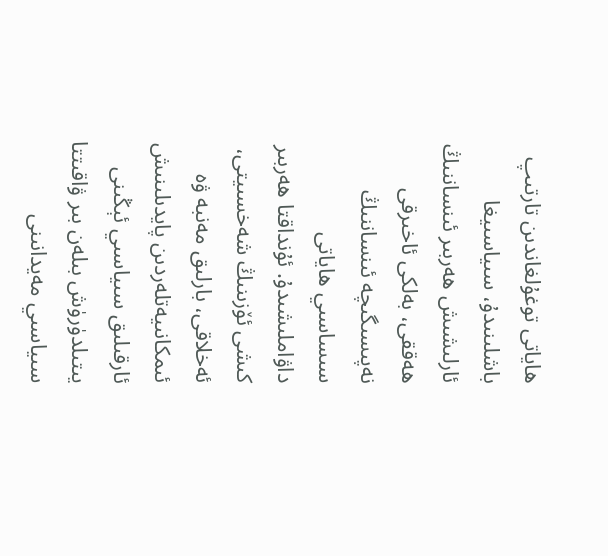ھاياتى توغۇلغاندىن تارتىپ باشلىنىدۇ، سىياسىيغا ئارلىشىش ھەربىر ئىنساننىڭ ھەققى، بەلكى ئاخىرقى نەپىسىگىچە ئىنساننىڭ سىساسىي ھاياتى داۋاملىشىدۇ. ئۇنداقتا ھەربىر كىشى ئۆزىنىڭ شەخسىيتى، ئەخلاقى، بارلىق مەنبە ۋە ئىمكانىيەتلەردىن پايدىلىنىش ئارقىلىق سىياسىي ئېڭىنى يىتىلدۈرۈش بىلەن بىر ۋاقىتتا سىياسىي مەيدانىنى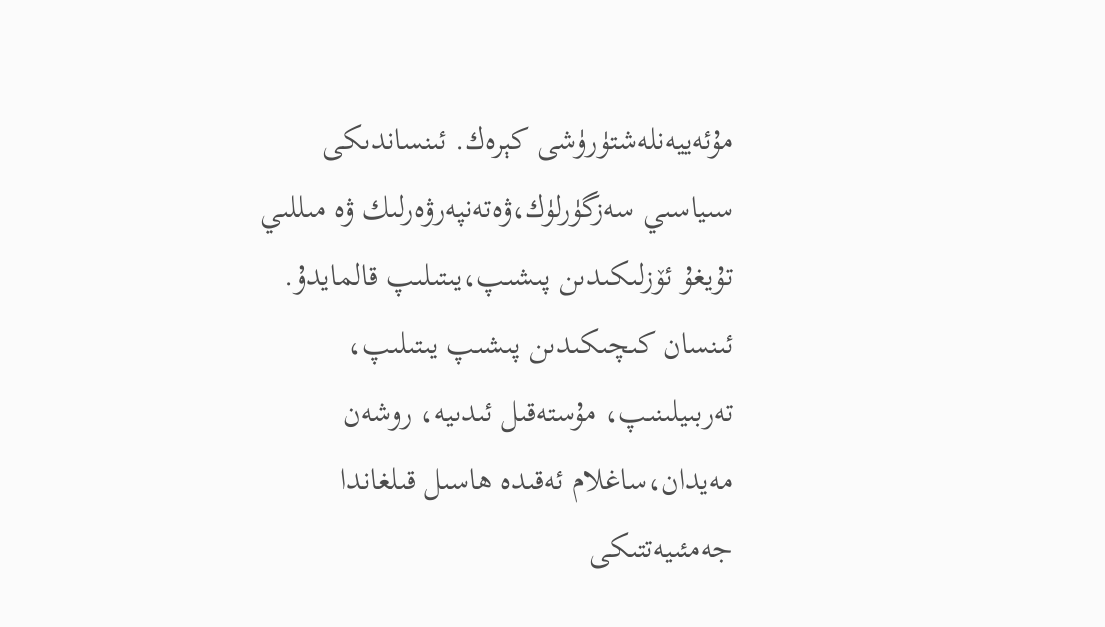مۇئەييەنلەشتۈرۈشى كېرەك. ئىنساندىكى سىياسىي سەزگۈرلۈك،ۋەتەنپەرۋەرلىك ۋە مىللىي تۇيغۇ ئۆزلىكىدىن پىشىپ،يىتىلىپ قالمايدۇ. ئىنسان كىچىكىدىن پىشىپ يىتىلىپ، تەربىيلىنىپ، مۇستەقىل ئىدىيە، روشەن مەيدان،ساغلام ئەقىدە ھاسىل قىلغاندا جەمئىيەتتىكى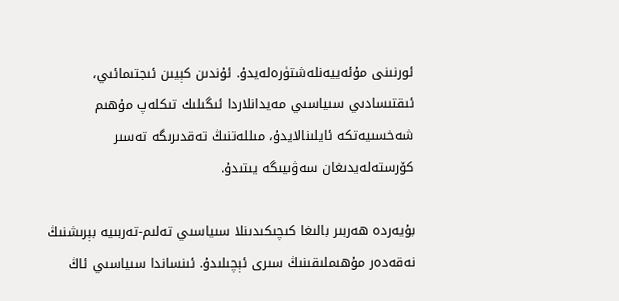ئورنىنى مۇئەييەنلەشتۈرەلەيدۇ. ئۇندىن كېيىن ئىجتىمائىي، ئىقتىسادىي سىياسىي مەيدانلاردا ئىگىلىك تىكلەپ مۇھىم شەخسىيەتكە ئايلىنالايدۇ، مىللەتنىڭ تەقدىرىگە تەسىر كۆرستەلەيدىغان سەۋىيىگە يىتىدۇ.

بۇيەردە ھەربىر بالىغا كىچىكىدىنلا سىياسىي تەلىم-تەربىيە بېرىشنىڭ نەقەدەر مۇھىملىقىنىڭ سىرى ئېچىلىدۇ. ئىنساندا سىياسىي ئاڭ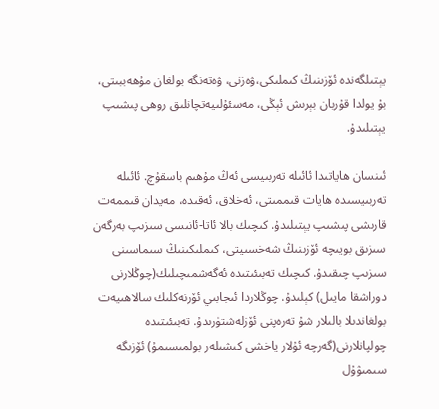يېتىلگەندە ئۆزىنىڭ كىملىكى،ۋەزنى، ۋەتەنگە بولغان مۇھەببىتى، بۇ يولدا قۇربان بېرىش ئېڭى، مەسئۇلىيەتچانلىق روھى پىشىپ يېتىلىدۇ.

ئىنسان ھاياتىدا ئائىلە تەربىيسى ئەڭ مۇھىم باسقۇچ. ئائىلە تەربىيسىدە ھايات قىممىتى، ئەخلاق، ئەقىدە، مەيدان قىممەت قارىشى پىشىپ يېتىلىدۇ. كىچىك بالا ئاتا-ئانىسى سىزىپ بەرگەن سىزىق بويىچە ئۆزىنىڭ شەخسىيتى، كىملىكىنىڭ سىماسىنى سىزىپ چىقىدۇ. كىچىك تەبىئىتىدە ئەگەشمىچىلىك(چوڭلارنى دوراشقا مايىل) كېلىدۇ. چوڭلاردا ئىجابىي ئۆرنەكلىك سالاھىيەت بولغاندىلا بالىلار شۇ تەرەپنى ئۆزلەشتۈرىدۇ. تەبىئىتىدە چولپانلارنى(گەرچە ئۇلار ياخشى كىشىلەر بولمىسىمۇ) ئۆزىگە سىمىۋۇل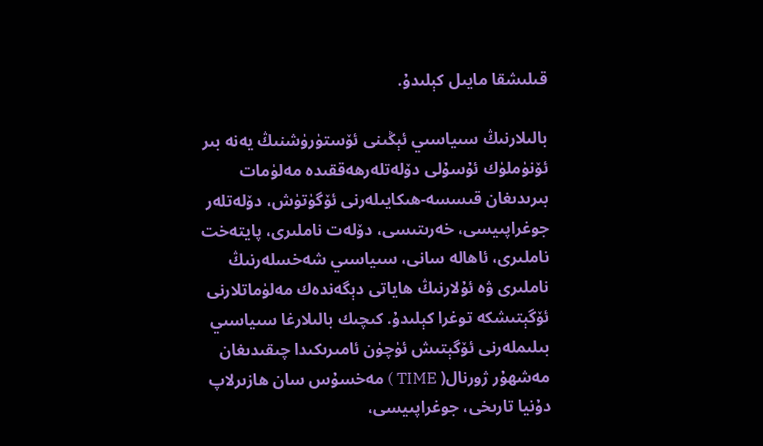قىلىشقا مايىل كېلىدۇ.

بالىلارنىڭ سىياسىي ئېڭىنى ئۆستۈرۈشنىڭ يەنە بىر ئۆنۈملۈك ئۇسۇلى دۆلەتلەرھەققىدە مەلۈمات بىرىدىغان قىسسە-ھىكايىلەرنى ئۆگۈتۈش، دۆلەتلەر جوغراپىيسى، خەرىتىسى، دۆلەت ناملىرى، پايتەخت ناملىرى، ئاھالە سانى، سىياسىي شەخسلەرنىڭ ناملىرى ۋە ئۇلارنىڭ ھاياتى دېگەندەك مەلۈماتلارنى ئۆگېتىشكە توغرا كېلىدۇ. كىچىك بالىلارغا سىياسىي بىلىملەرنى ئۆگېتىش ئۈچۈن ئامىرىكىدا چىقىدىغان مەشھۇر ژورنال( TIME ) مەخسۇس سان ھازىرلاپ دۇنيا تارىخى، جوغراپىيسى،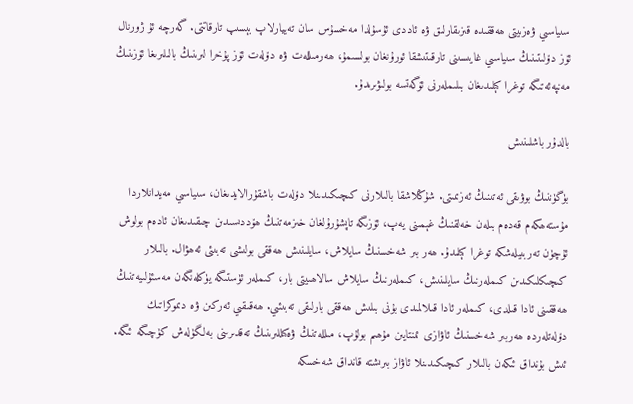سىياسىي ۋەزىيتى ھەققىدە قىزىقارلىق ۋە ئاددى ئۇسۇلدا مەخسۇس سان تەييارلاپ بېسىپ تارقاتتى. گەرچە ئۇ ژورنال ئۆز دۆلىتىنىڭ سىياسىي غايىسىنى تارقىتىشقا ئورۇنغان بولسىمۇ، ھەرمىللەت ۋە دۆلەت ئۆز پۇخرا لىرىنىڭ بالىلىرىغا ئۆزىنىڭ مەنپەئەتىگە توغرا كېلىدىغان بىلىملەرنى ئۆگەتسە بولىۋىرىدۇ.

بالدۇر باشلىنىش

بۈگۈننىڭ بوۋىقى ئەتىنىڭ ئەزىمىتى. شۇڭلاشقا بالىلارنى كىچىكىدىنلا دۆلەت باشقۇرالايدىغان، سىياسىي مەيدانلاردا مۇستەھكەم قەدەم بىلەن خەلقنىڭ غېمىنى يەپ، ئۆزىگە تاپشۇرۇلغان خىزمەتنىڭ ھۆددىسىدىن چىقىدىغان ئادەم بولوش ئۇچۈن تەربىيلەشكە توغرا كېلىدۇ. ھەر بىر شەخسنىڭ سايلاش، سايلىنىش ھەققى بولىشى تەبىئى ئەھۋال. بالىلار كىچىكلىكىدىن كىملەرنىڭ سايلىنىش، كىملەرنىڭ سايلاش سالاھىيتى بار، كىملەر ئۈستىگە يۈكلەنگەن مەسئۇلىيەتنىڭ ھەققىنى ئادا قىلدى، كىملەر ئادا قىلالمىدى بۇنى بىلىش ھەققى بارلىقى تەبىئىي. ھەقىقىي ئەركىن ۋە دىموكراتىك دۆلەتلەردە ھەربىر شەخسنىڭ ئاۋازى ئىنتايىن مۇھىم بولۇپ، مىللەتنىڭ ۋەكىللىرىنىڭ تەقدىرىنى بەلگۈلەش كۈچىگە ئىگە. ئىش بۇنداق ئىكەن بالىلار كىچىكىدىنلا ئاۋاز بىرىشتە قانداق شەخسكە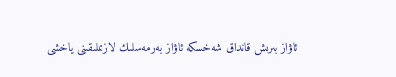ئاۋاز بىرىش قانداق شەخسكە ئاۋاز بەرمەسلىك لازىملىقىنى ياخشى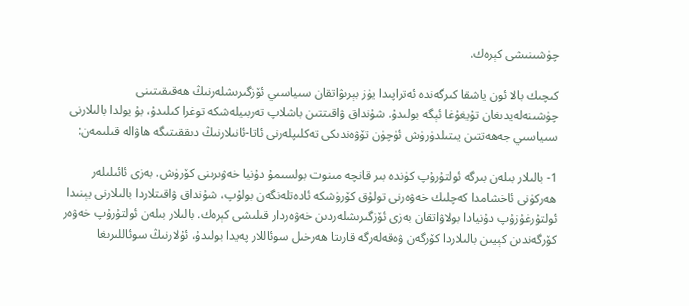چۈشىنىشى كېرەك.

كىچىك بالا ئون ياشقا كىرگەندە ئەتراپىدا يۈز بېرىۋاتقان سىياسىي ئۆزگىرىشلەرنىڭ ھەقىقىتىنى چۈشىنەلەيدىغان تۇيغۇغا ئېگە بولىدۇ. شۇنداق ۋاقىتتىن باشلاپ تەربىيلەشكە توغرا كىلىدۇ، بۇ يولدا بالىلارنى سىياسىي جەھەتتىن يىتىلدۈرۈش ئۈچۈن تۆۋەندىكى تەكلىپلەرنى ئاتا-ئانىلارنىڭ دىققىتىگە ھاۋالە قىلىمەن:

1- بالىلار بىلەن بىرگە ئولتۇرۇپ كۈندە بىر قانچە مىنوت بولسىمۇ دۇنيا خەۋىرىنى كۆرۈش. بەزى ئائىلىلەر ھەركۈنى ئاخشامدا كەچلىك خەۋەرنى تولۇق كۆرۈشكە ئادەتلەنگەن بولۇپ، شۇنداق ۋاقىتلاردا بالىلارنى يېنىدا ئولتۇرغۇزۇپ دۇنيادا بولاۋاتقان بەزى ئۆزگىرىشلەردىن خەۋەردار قىلىشى كېرەك. بالىلار بىلەن ئولتۇرۇپ خەۋەر كۆرگەندىن كېيىن بالىلاردا كۆرگەن ۋەقەلەرگە قارىتا ھەرخىل سوئاللار پەيدا بولىدۇ، ئۇلارنىڭ سوئاللىرىغا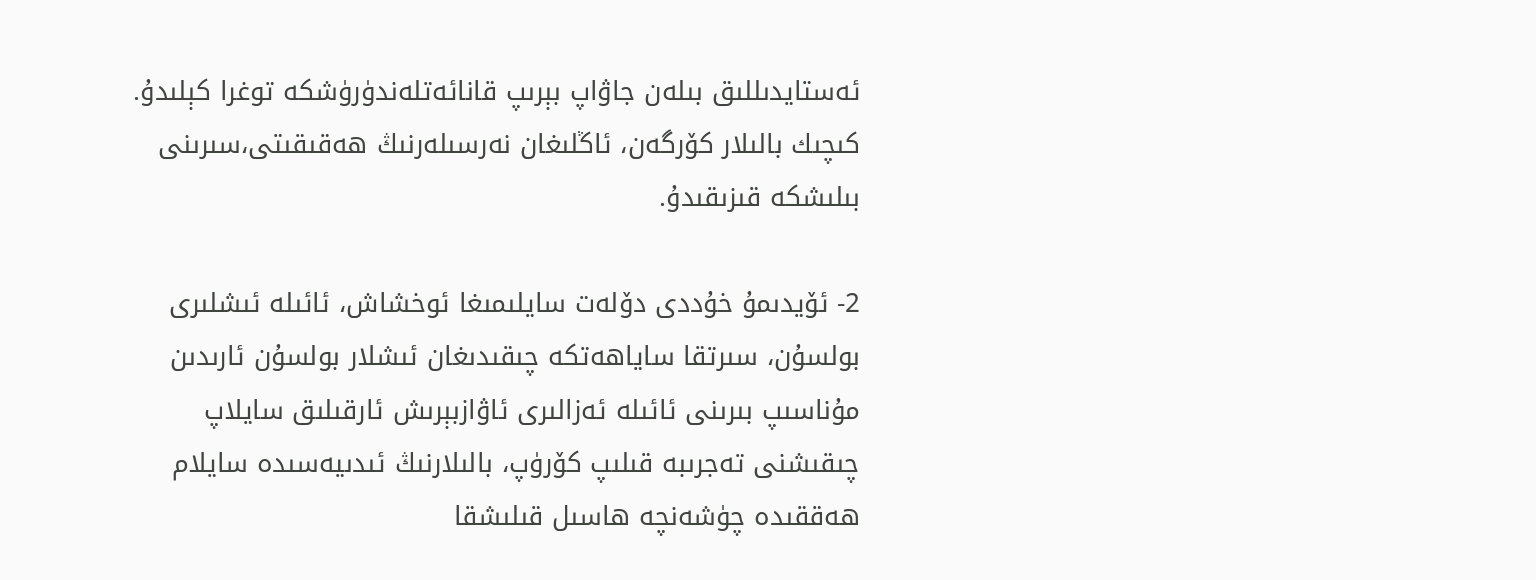ئەستايدىللىق بىلەن جاۋاپ بېرىپ قانائەتلەندۈرۈشكە توغرا كېلىدۇ. كىچىك بالىلار كۆرگەن، ئاڭلىغان نەرسىلەرنىڭ ھەقىقىتى،سىرىنى بىلىشكە قىزىقىدۇ.

2- ئۆيدىمۇ خۇددى دۆلەت سايلىمىغا ئوخشاش، ئائىلە ئىشلىرى بولسۇن، سىرتقا ساياھەتكە چىقىدىغان ئىشلار بولسۇن ئارىدىن مۇناسىپ بىرىنى ئائىلە ئەزالىرى ئاۋازبېرىش ئارقىلىق سايلاپ چىقىشنى تەجرىبە قىلىپ كۆرۈپ، بالىلارنىڭ ئىدىيەسىدە سايلام ھەققىدە چۈشەنچە ھاسىل قىلىشقا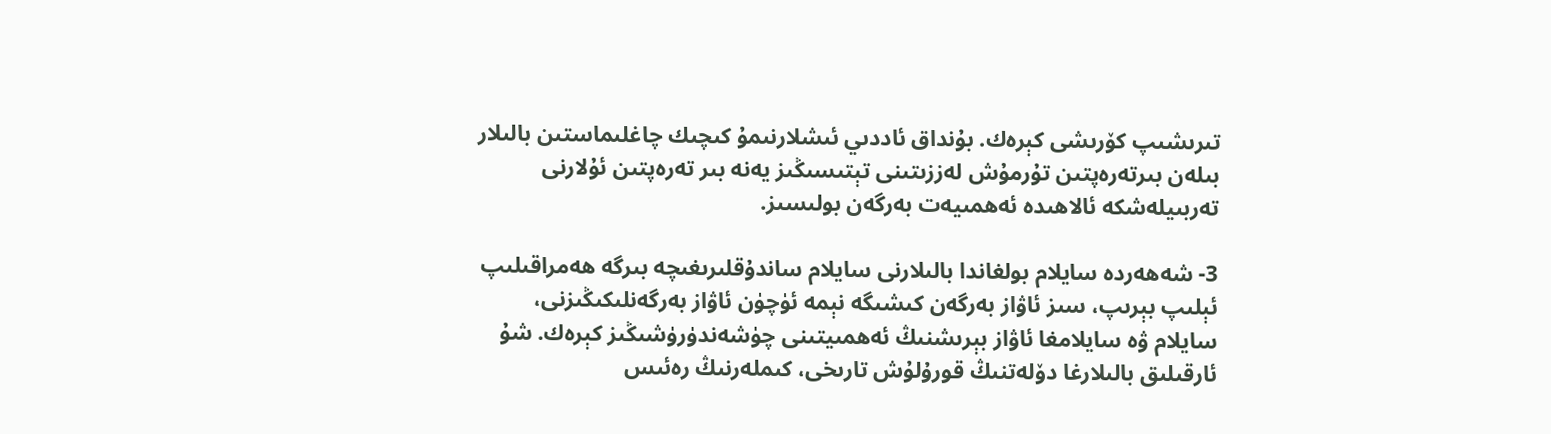تىرىشىپ كۆرىشى كېرەك. بۇنداق ئاددىي ئىشلارنىمۇ كىچىك چاغلىماستىن بالىلار بىلەن بىرتەرەپتىن تۇرمۇش لەززىتىنى تېتىسىڭىز يەنە بىر تەرەپتىن ئۇلارنى تەربىيلەشكە ئالاھىدە ئەھمىيەت بەرگەن بولىسىز.

3- شەھەردە سايلام بولغاندا بالىلارنى سايلام ساندۇقلىرىغىچە بىرگە ھەمراقىلىپ ئېلىپ بېرىپ، سىز ئاۋاز بەرگەن كىشىگە نېمە ئۈچۈن ئاۋاز بەرگەنلىكىڭىزنى، سايلام ۋە سايلامغا ئاۋاز بېرىشنىڭ ئەھمىيتىنى چۈشەندۈرۈشىڭىز كېرەك. شۇ ئارقىلىق بالىلارغا دۆلەتنىڭ قورۇلۇش تارىخى، كىملەرنىڭ رەئىس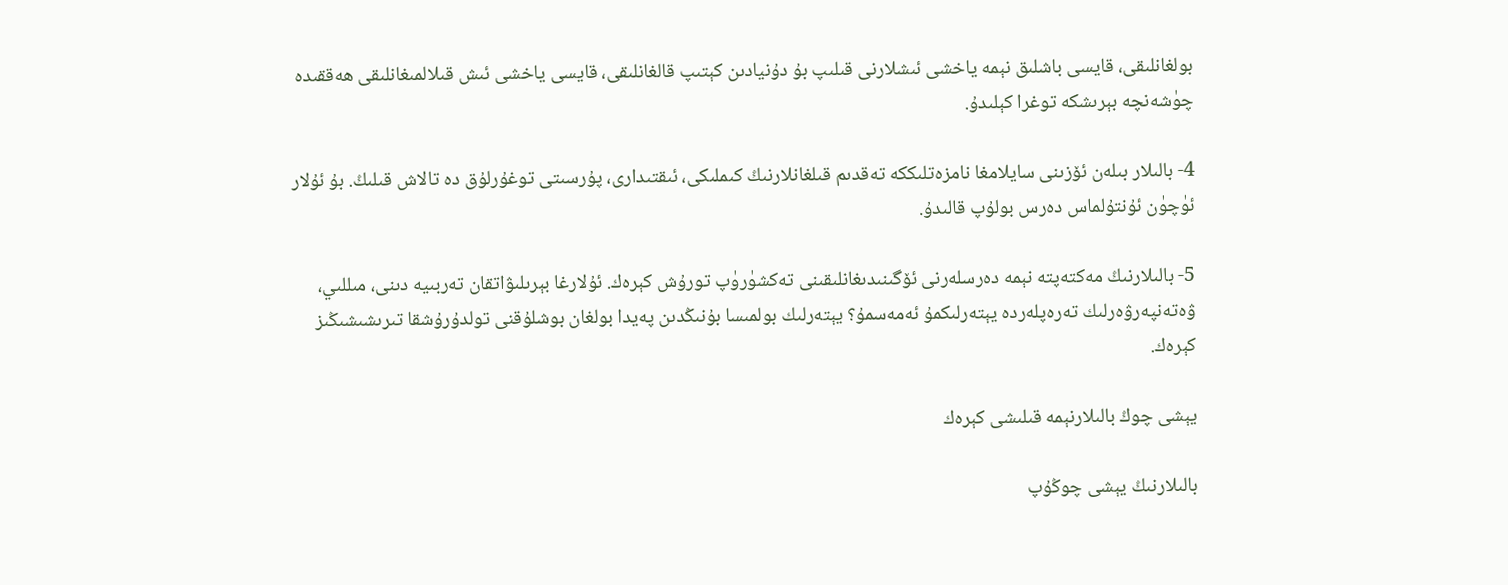بولغانلىقى، قايسى باشلىق نېمە ياخشى ئىشلارنى قىلىپ بۇ دۇنيادىن كېتىپ قالغانلىقى، قايسى ياخشى ئىش قىلالمىغانلىقى ھەققىدە چۈشەنچە بېرىشكە توغرا كېلىدۇ.

4- بالىلار بىلەن ئۆزىنى سايلامغا نامزەتلىككە تەقدىم قىلغانلارنىڭ كىملىكى، ئىقتىدارى، پۇرسىتى توغۇرلۇق دە تالاش قىلىڭ. بۇ ئۇلار ئۈچۈن ئۇنتۇلماس دەرس بولۇپ قالىدۇ.

5- بالىلارنىڭ مەكتەپتە نېمە دەرسلەرنى ئۆگىنىدىغانلىقىنى تەكشۈرۈپ تورۇش كېرەك. ئۇلارغا بېرىلىۋاتقان تەربىيە دىنى، مىللىي، ۋەتەنپەرۋەرلىك تەرەپلەردە يېتەرلىكمۇ ئەمەسمۇ؟ يېتەرلىك بولمىسا بۇنىڭدىن پەيدا بولغان بوشلۇقنى تولدۇرۇشقا تىرىشىشىڭىز كېرەك.

يېشى چوڭ بالىلارنېمە قىلىشى كېرەك

بالىلارنىڭ يېشى چوڭۇپ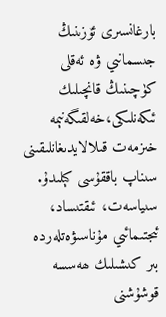بارغانسىرى ئۆزىنىڭ جىسمانىي ۋە ئەقلى كۈچىنىڭ قانچىلىك ئىكەنلىكى،خەلقىگەنېمە خىزمەت قىلالايدىغانلىقىنى سىناپ باققۇسى كېلىدۇ. سىياسەت، ئىقتىساد، ئىجتىمائىي مۇناسىۋەتلەردە بىر كىشىلىك ھەسسە قوشۇشنى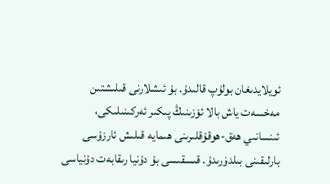ئويلايدىغان بولۇپ قالىدۇ. بۇ ئىشلارنى قىلىشتىن مەخسەت ياش بالا ئۆزىنىڭ پىكىر ئەركىنىلىكى، ئىنسانىي ھەق-ھوقۇقلىرىنى ھىمايە قىلىش ئارزۇسى بارلىقىنى بىلدۈرىدۇ. قىسقىسى بۇ دۇنيا رىقابەت دۇنياسى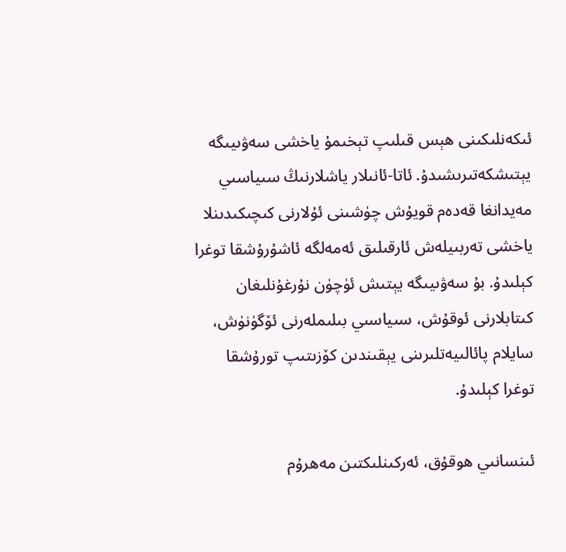ئىكەنلىكىنى ھېس قىلىپ تېخىمۇ ياخشى سەۋىيىگە يېتىشكەتىرىشىدۇ. ئاتا-ئانىلار ياشلارنىڭ سىياسىي مەيدانغا قەدەم قويۇش چۈشىنى ئۇلارنى كىچىكىدىنلا ياخشى تەربىيلەش ئارقىلىق ئەمەلگە ئاشۇرۇشقا توغرا كېلىدۇ. بۇ سەۋىيىگە يېتىش ئۈچۈن نۇرغۇنلىغان كىتابلارنى ئوقۇش، سىياسىي بىلىملەرنى ئۆگۈنۈش، سايلام پائالىيەتلىرىنى يېقىندىن كۆزىتىپ تورۇشقا توغرا كېلىدۇ.

ئىنسانىي ھوقۇق، ئەركىنلىكتىن مەھرۇم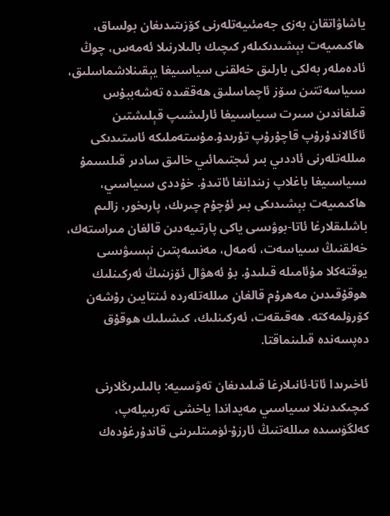ياشاۋاتقان بەزى جەمئىيەتلەرنى كۆزىتىدىغان بولساق، ھاكىمىيەت بېشىدىكىلەر كىچىك بالىلارنىلا ئەمەس، چوڭ ئادەملەر بەلكى بارلىق خەلقنى سياسىيغا يېقىنلاشماسلىق، سىياسەتتىن سۆز ئاچماسلىق ھەققىدە تەشەببۇس قىلغاندىن سىرت سىياسىيغا ئارلىشىپ قېلىشتىن ئاگالاندۇرۇپ قاچۇرۇپ تۇرىدۇ.مۇستەملىكە ئاستىدىكى مىللەتلەرنى ئاددىي بىر ئىجتىمائىي خالىق سادىر قىلسىمۇ سىياسىيغا باغلاپ زىندانغا ئاتىدۇ. خۇددى سىياسىي، ھاكىمىيەت بېشىدىكى بىر ئۇچۇم چىرىك، پارىخور، زالىم باشلىقلارغا ئاتا-بوۋىسى ياكى پارتىيەدىن قالغان مىراستەك، خەلقنىڭ سىياسەت، ئەمەل، مەنسەپتىن نېسىۋىسى يوقتەكلا مۇئامىلە قىلىدۇ. بۇ ئەھۋال ئۆزىنىڭ ئەركىنلىك ھوقۇقىدىن مەھرۇم قالغان مىللەتلەردە ئىنتايىن رۇشەن كۆرۈلمەكتە. ھەقىقەت، ئەركىنلىك، كىشىلىك ھوقۇق دەپسەندە قىلىنماقتا.

ئاخىرىدا ئاتا-ئانىلارغا قىلىدىغان تەۋسىيە: بالىلىرىڭلارنى كىچىكىدىنلا سىياسىي مەيداندا ياخشى تەربىيلەپ، كەلگۈسىدە مىللەتنىڭ ئارزۇ-ئۈمىتلىرىنى قاندۇرغۇدەك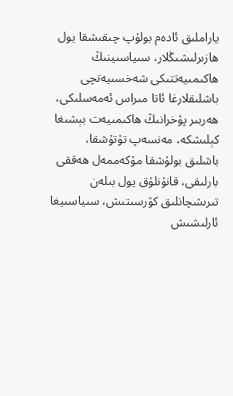ياراملىق ئادەم بولۇپ چىقىشقا يول ھازىرلىشىڭلار، سىياسىينىڭ ھاكىمىيەتتىكى شەخسىيەتچى باشلىقلارغا ئاتا مىراس ئەمەسلىكى، ھەربىر پۇخرانىڭ ھاكىمىيەت بېشىغا كېلىشكە، مەنسەپ تۇتۇشقا، باشلىق بولۇشقا مۇكەممەل ھەققى بارلىقى، قانۇنلۇق يول بىلەن تىرىشچانلىق كۆرسىتىش، سىياسىيغا ئارلىشىش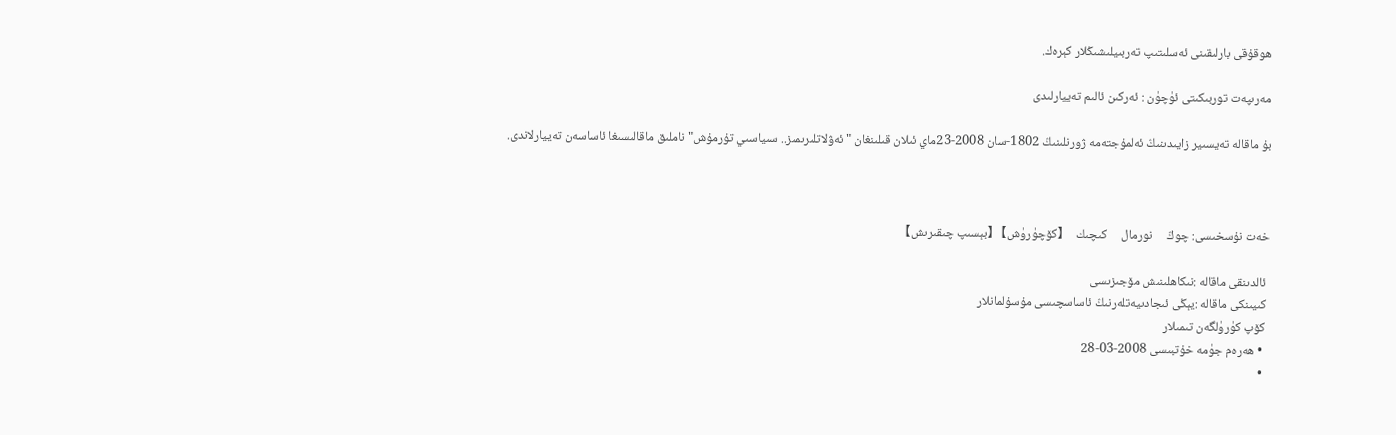ھوقۇقى بارلىقىنى ئەسلىتىپ تەربىيلىشىڭلار كېرەك.

مەرىپەت توربىكىتى ئۈچۈن : ئەركىن ئالىم تەييارلىدى

بۇ ماقالە تەيسىير زايىدىنىڭ ئەلمۇجتەمە ژورنلىنىڭ 1802-سان 2008-23ماي ئىلان قىلىنغان "ئەۋلاتلىرىمىز.. سىياسىي تۇرمۇش" ناملىق ماقالىسىغا ئاساسەن تەييارلاندى.



خەت نۇسخىسى: چوڭ     نورمال     كىچىك    【كۆچۈرۈش】  【بېسىپ چىقىرىش】

 ئالدىنقى ماقالە :نىكاھلىنىش مۆجىزىسى
 كىيىنكى ماقالە :يېڭى ئىجادىيەتلەرنىڭ ئاساسچىسى مۇسۇلمانلار
 كۆپ كۈرۈلگەن تىمىلار
  • ھەرەم جۈمە خۇتبىسى 2008-03-28
  •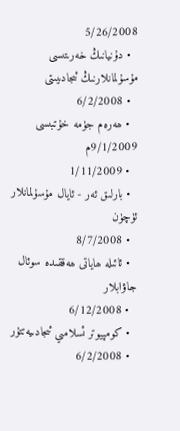5/26/2008
  • دۇنيانىڭ خەرىتىسى مۇسۇلمانلارنىڭ ئىجادىيىتى
  • 6/2/2008
  • ھەرەم جۈمە خۇتبىسى 9/1/2009م
  • 1/11/2009
  • بارلىق ئەر - ئايال مۇسۇلمانلار ئۈچۈن
  • 8/7/2008
  • ئائىلە ھاياتى ھەققىدە سوئال جاۋابلار
  • 6/12/2008
  • كومپيوتر ئسلامىي ئىجادىيەتتۇر
  • 6/2/2008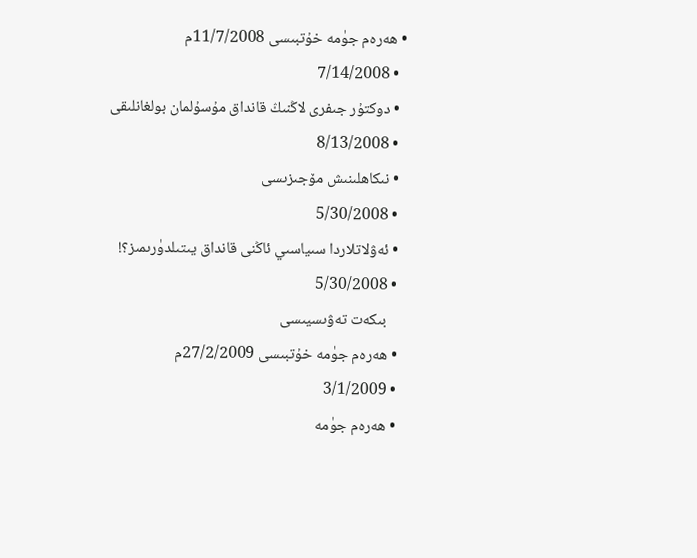• ھەرەم جۈمە خۇتبىسى 11/7/2008م
  • 7/14/2008
  • دوكتۇر جىفرى لاڭنىڭ قانداق مۇسۇلمان بولغانلىقى
  • 8/13/2008
  • نىكاھلىنىش مۆجىزىسى
  • 5/30/2008
  • ئەۋلاتلاردا سىياسىي ئاڭنى قانداق يىتىلدۈرىمىز؟!
  • 5/30/2008
     بىكەت تەۋىسيىسى
  • ھەرەم جۈمە خۇتبىسى 27/2/2009م
  • 3/1/2009
  • ھەرەم جۈمە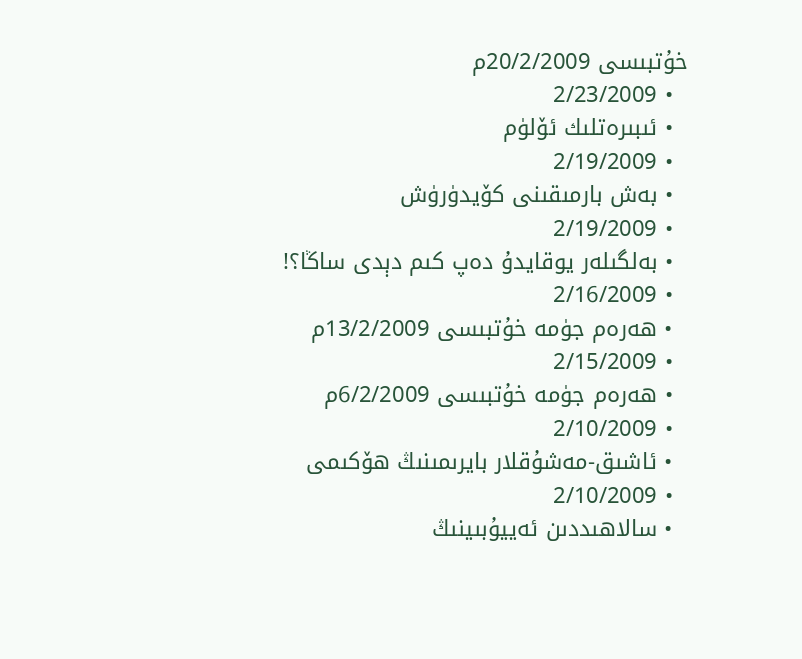خۇتبىسى 20/2/2009م
  • 2/23/2009
  • ئىبىرەتلىك ئۆلۈم
  • 2/19/2009
  • بەش بارمىقىنى كۆيدۈرۈش
  • 2/19/2009
  • بەلگىلەر يوقايدۇ دەپ كىم دېدى ساڭا؟!
  • 2/16/2009
  • ھەرەم جۈمە خۇتبىسى 13/2/2009م
  • 2/15/2009
  • ھەرەم جۈمە خۇتبىسى 6/2/2009م
  • 2/10/2009
  • ئاشىق-مەشۇقلار بايرىمىنىڭ ھۆكىمى
  • 2/10/2009
  • سالاھىددىن ئەييۇبىينىڭ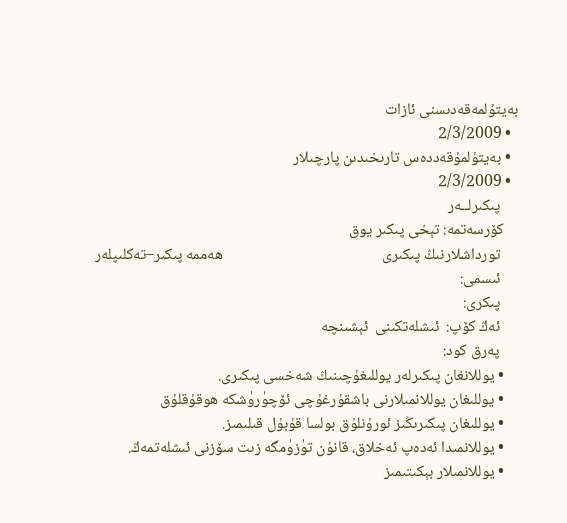بەيتۇلمەقەدىسنى ئازات
  • 2/3/2009
  • بەيتۇلمۇقەددەس تارىخىدىن پارچىلار
  • 2/3/2009
     پىكىرلــەر
    كۆرسەتمە: تېخى پىكىر يوق
     تورداشلارنىڭ پىكىرى                                             ھەممە پىكىر–تەكلىپلەر
     ئىسمى:
     پىكرى:
     ئەڭ كۆپ:  ئىشلەتكىنى  ئېشىنچە
     پەرق كود:
    • يوللانغان پىكىرلەر يوللىغۇچىنىڭ شەخسى پىكىرى.
    • يوللىغان يوللانمىلارنى باشقۇرغۇچى ئۆچۈرۈشكە ھوقۇقلۇق
    • يوللىغان پىكىرىڭىز ئورۇنلۇق بولسا قۇبۇل قىلىمىز.
    • يوللانمىدا ئەدەپ ئەخلاق، قانۇن تۈزۈمگە زىت سۆزنى ئىشلەتمەڭ.
    • يوللانمىلار بېكىتىمىز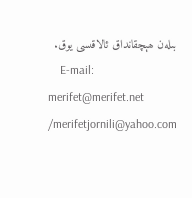بىلەن ھېچقانداق ئالاقىسى يوق.
    E-mail: merifet@merifet.net /merifetjornili@yahoo.com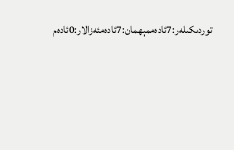توردىكىلەر:7ئادەممېھمان:7ئادەمئەزالار:0ئادەم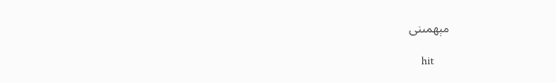مېھمىنى

    hit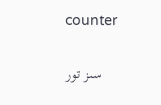counter

    سىز تور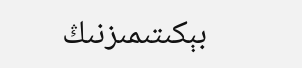بېكىتىمىزنىڭ